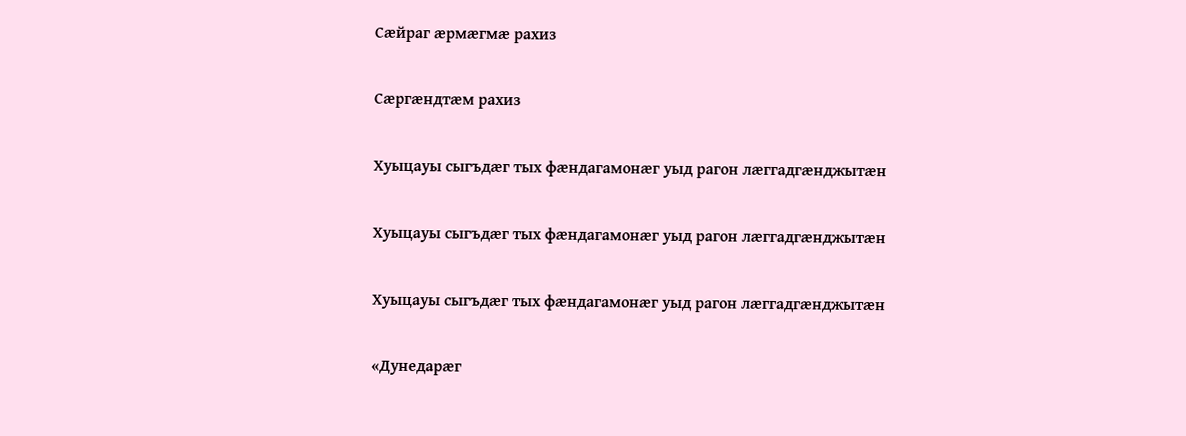Сӕйраг ӕрмӕгмӕ рахиз

Сӕргӕндтӕм рахиз

Хуыцауы сыгъдӕг тых фӕндагамонӕг уыд рагон лӕггадгӕнджытӕн

Хуыцауы сыгъдӕг тых фӕндагамонӕг уыд рагон лӕггадгӕнджытӕн

Хуыцауы сыгъдӕг тых фӕндагамонӕг уыд рагон лӕггадгӕнджытӕн

«Дунедарӕг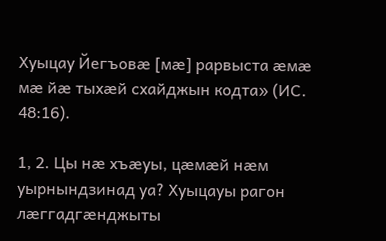Хуыцау Йегъовӕ [мӕ] рарвыста ӕмӕ мӕ йӕ тыхӕй схайджын кодта» (ИС. 48:16).

1, 2. Цы нӕ хъӕуы, цӕмӕй нӕм уырнындзинад уа? Хуыцауы рагон лӕггадгӕнджыты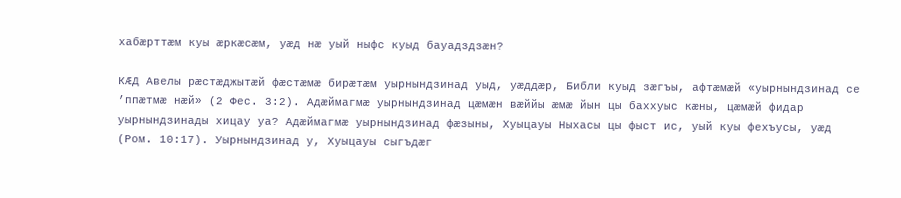хабӕрттӕм куы ӕркӕсӕм, уӕд нӕ уый ныфс куыд бауадздзӕн?

КӔД Авелы рӕстӕджытӕй фӕстӕмӕ бирӕтӕм уырнындзинад уыд, уӕддӕр, Библи куыд зӕгъы, афтӕмӕй «уырнындзинад се ’ппӕтмӕ нӕй» (2 Фес. 3:2). Адӕймагмӕ уырнындзинад цӕмӕн вӕййы ӕмӕ йын цы баххуыс кӕны, цӕмӕй фидар уырнындзинады хицау уа? Адӕймагмӕ уырнындзинад фӕзыны, Хуыцауы Ныхасы цы фыст ис, уый куы фехъусы, уӕд (Ром. 10:17). Уырнындзинад у, Хуыцауы сыгъдӕг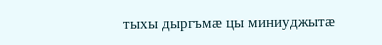тыхы дыргъмӕ цы миниуджытӕ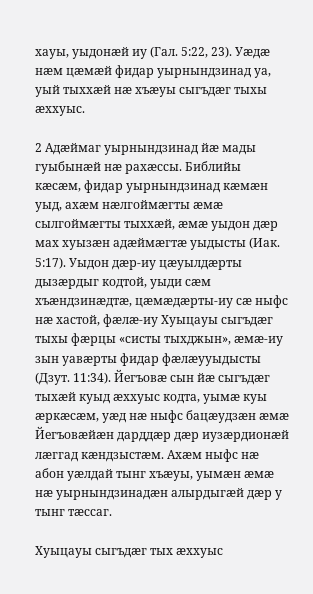хауы, уыдонӕй иу (Гал. 5:22, 23). Уӕдӕ нӕм цӕмӕй фидар уырнындзинад уа, уый тыххӕй нӕ хъӕуы сыгъдӕг тыхы ӕххуыс.

2 Адӕймаг уырнындзинад йӕ мады гуыбынӕй нӕ рахӕссы. Библийы кӕсӕм, фидар уырнындзинад кӕмӕн уыд, ахӕм нӕлгоймӕгты ӕмӕ сылгоймӕгты тыххӕй, ӕмӕ уыдон дӕр мах хуызӕн адӕймӕгтӕ уыдысты (Иак. 5:17). Уыдон дӕр-иу цӕуылдӕрты дызӕрдыг кодтой, уыди сӕм хъӕндзинӕдтӕ, цӕмӕдӕрты-иу сӕ ныфс нӕ хастой, фӕлӕ-иу Хуыцауы сыгъдӕг тыхы фӕрцы «систы тыхджын», ӕмӕ-иу зын уавӕрты фидар фӕлӕууыдысты (Дзут. 11:34). Йегъовӕ сын йӕ сыгъдӕг тыхӕй куыд ӕххуыс кодта, уымӕ куы ӕркӕсӕм, уӕд нӕ ныфс бацӕудзӕн ӕмӕ Йегъовӕйӕн дарддӕр дӕр иузӕрдионӕй лӕггад кӕндзыстӕм. Ахӕм ныфс нӕ абон уӕлдай тынг хъӕуы, уымӕн ӕмӕ нӕ уырнындзинадӕн алырдыгӕй дӕр у тынг тӕссаг.

Хуыцауы сыгъдӕг тых ӕххуыс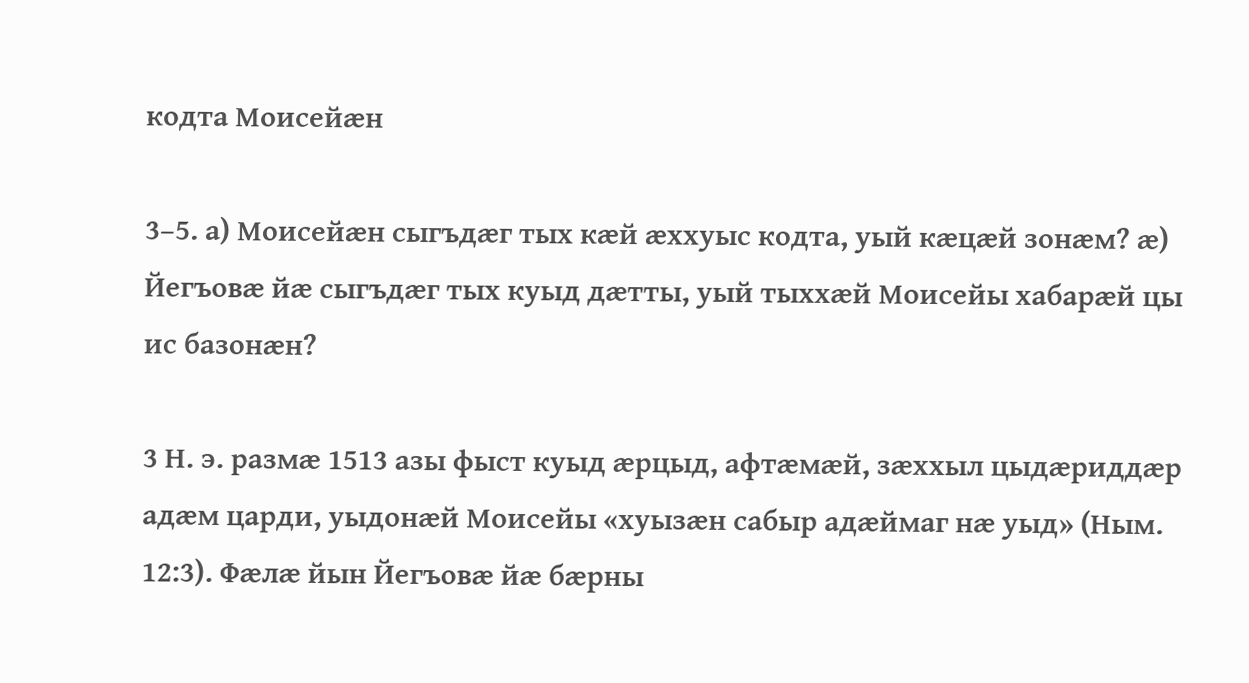кодта Моисейӕн

3–5. а) Моисейӕн сыгъдӕг тых кӕй ӕххуыс кодта, уый кӕцӕй зонӕм? ӕ) Йегъовӕ йӕ сыгъдӕг тых куыд дӕтты, уый тыххӕй Моисейы хабарӕй цы ис базонӕн?

3 Н. э. размӕ 1513 азы фыст куыд ӕрцыд, афтӕмӕй, зӕххыл цыдӕриддӕр адӕм царди, уыдонӕй Моисейы «хуызӕн сабыр адӕймаг нӕ уыд» (Ным. 12:3). Фӕлӕ йын Йегъовӕ йӕ бӕрны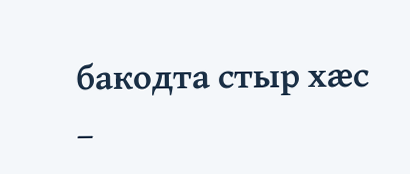бакодта стыр хӕс –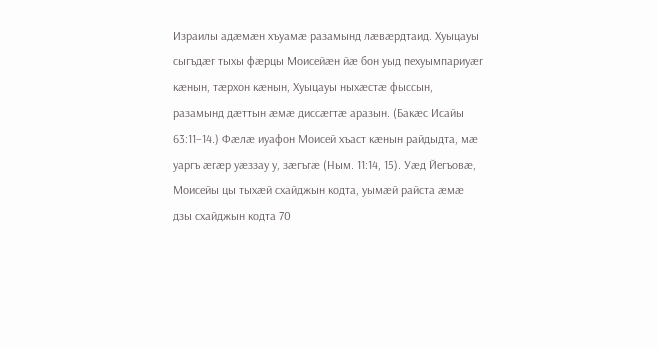Израилы адӕмӕн хъуамӕ разамынд лӕвӕрдтаид. Хуыцауы сыгъдӕг тыхы фӕрцы Моисейӕн йӕ бон уыд пехуымпариуӕг кӕнын, тӕрхон кӕнын, Хуыцауы ныхӕстӕ фыссын, разамынд дӕттын ӕмӕ диссӕгтӕ аразын. (Бакӕс Исайы 63:11–14.) Фӕлӕ иуафон Моисей хъаст кӕнын райдыдта, мӕ уаргъ ӕгӕр уӕззау у, зӕгъгӕ (Ным. 11:14, 15). Уӕд Йегъовӕ, Моисейы цы тыхӕй схайджын кодта, уымӕй райста ӕмӕ дзы схайджын кодта 70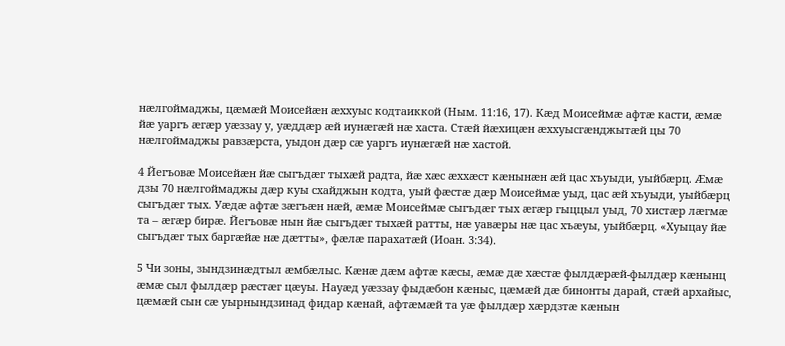нӕлгоймаджы, цӕмӕй Моисейӕн ӕххуыс кодтаиккой (Ным. 11:16, 17). Кӕд Моисеймӕ афтӕ касти, ӕмӕ йӕ уаргъ ӕгӕр уӕззау у, уӕддӕр ӕй иунӕгӕй нӕ хаста. Стӕй йӕхицӕн ӕххуысгӕнджытӕй цы 70 нӕлгоймаджы равзӕрста, уыдон дӕр сӕ уаргъ иунӕгӕй нӕ хастой.

4 Йегъовӕ Моисейӕн йӕ сыгъдӕг тыхӕй радта, йӕ хӕс ӕххӕст кӕнынӕн ӕй цас хъуыди, уыйбӕрц. Ӕмӕ дзы 70 нӕлгоймаджы дӕр куы схайджын кодта, уый фӕстӕ дӕр Моисеймӕ уыд, цас ӕй хъуыди, уыйбӕрц сыгъдӕг тых. Уӕдӕ афтӕ зӕгъӕн нӕй, ӕмӕ Моисеймӕ сыгъдӕг тых ӕгӕр гыццыл уыд, 70 хистӕр лӕгмӕ та – ӕгӕр бирӕ. Йегъовӕ нын йӕ сыгъдӕг тыхӕй ратты, нӕ уавӕры нӕ цас хъӕуы, уыйбӕрц. «Хуыцау йӕ сыгъдӕг тых баргӕйӕ нӕ дӕтты», фӕлӕ парахатӕй (Иоан. 3:34).

5 Чи зоны, зындзинӕдтыл ӕмбӕлыс. Кӕнӕ дӕм афтӕ кӕсы, ӕмӕ дӕ хӕстӕ фылдӕрӕй-фылдӕр кӕнынц ӕмӕ сыл фылдӕр рӕстӕг цӕуы. Науӕд уӕззау фыдӕбон кӕныс, цӕмӕй дӕ бинонты дарай, стӕй архайыс, цӕмӕй сын сӕ уырнындзинад фидар кӕнай, афтӕмӕй та уӕ фылдӕр хӕрдзтӕ кӕнын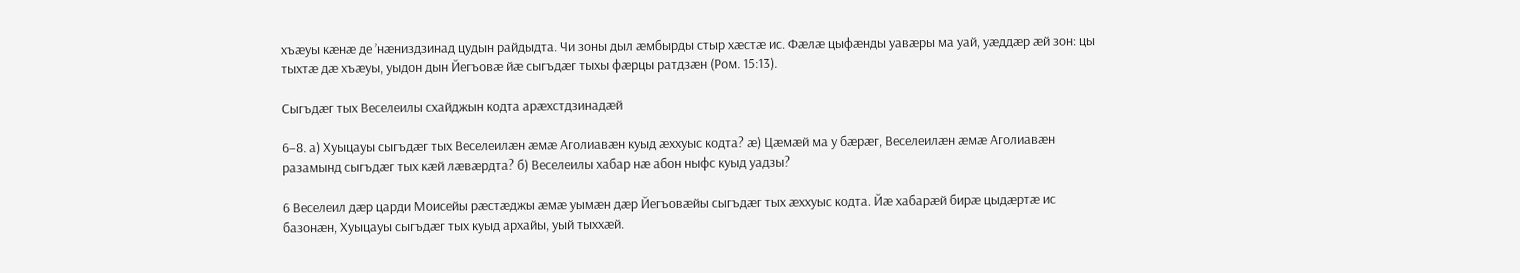хъӕуы кӕнӕ де ’нӕниздзинад цудын райдыдта. Чи зоны дыл ӕмбырды стыр хӕстӕ ис. Фӕлӕ цыфӕнды уавӕры ма уай, уӕддӕр ӕй зон: цы тыхтӕ дӕ хъӕуы, уыдон дын Йегъовӕ йӕ сыгъдӕг тыхы фӕрцы ратдзӕн (Ром. 15:13).

Сыгъдӕг тых Веселеилы схайджын кодта арӕхстдзинадӕй

6–8. а) Хуыцауы сыгъдӕг тых Веселеилӕн ӕмӕ Аголиавӕн куыд ӕххуыс кодта? ӕ) Цӕмӕй ма у бӕрӕг, Веселеилӕн ӕмӕ Аголиавӕн разамынд сыгъдӕг тых кӕй лӕвӕрдта? б) Веселеилы хабар нӕ абон ныфс куыд уадзы?

6 Веселеил дӕр царди Моисейы рӕстӕджы ӕмӕ уымӕн дӕр Йегъовӕйы сыгъдӕг тых ӕххуыс кодта. Йӕ хабарӕй бирӕ цыдӕртӕ ис базонӕн, Хуыцауы сыгъдӕг тых куыд архайы, уый тыххӕй.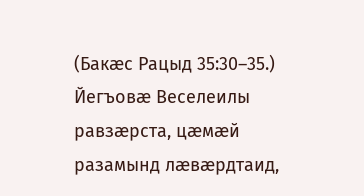(Бакӕс Рацыд 35:30–35.) Йегъовӕ Веселеилы равзӕрста, цӕмӕй разамынд лӕвӕрдтаид,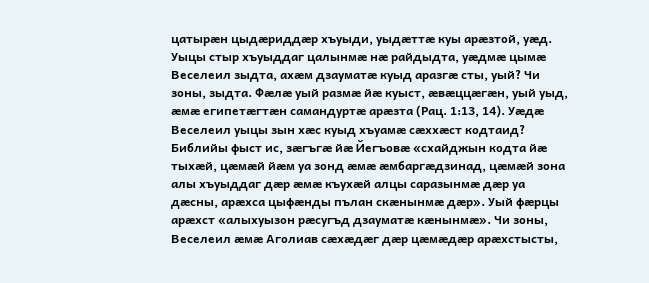цатырӕн цыдӕриддӕр хъуыди, уыдӕттӕ куы арӕзтой, уӕд. Уыцы стыр хъуыддаг цалынмӕ нӕ райдыдта, уӕдмӕ цымӕ Веселеил зыдта, ахӕм дзауматӕ куыд аразгӕ сты, уый? Чи зоны, зыдта. Фӕлӕ уый размӕ йӕ куыст, ӕвӕццӕгӕн, уый уыд, ӕмӕ египетӕгтӕн самандуртӕ арӕзта (Рац. 1:13, 14). Уӕдӕ Веселеил уыцы зын хӕс куыд хъуамӕ сӕххӕст кодтаид? Библийы фыст ис, зӕгъгӕ йӕ Йегъовӕ «схайджын кодта йӕ тыхӕй, цӕмӕй йӕм уа зонд ӕмӕ ӕмбаргӕдзинад, цӕмӕй зона алы хъуыддаг дӕр ӕмӕ къухӕй алцы саразынмӕ дӕр уа дӕсны, арӕхса цыфӕнды пълан скӕнынмӕ дӕр». Уый фӕрцы арӕхст «алыхуызон рӕсугъд дзауматӕ кӕнынмӕ». Чи зоны, Веселеил ӕмӕ Аголиав сӕхӕдӕг дӕр цӕмӕдӕр арӕхстысты,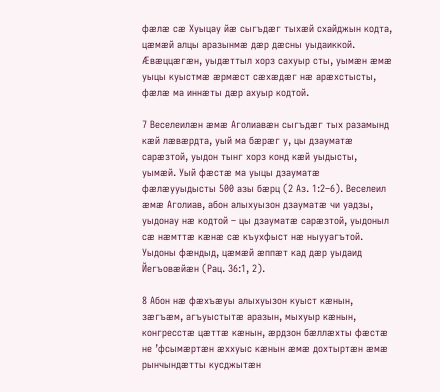фӕлӕ сӕ Хуыцау йӕ сыгъдӕг тыхӕй схайджын кодта, цӕмӕй алцы аразынмӕ дӕр дӕсны уыдаиккой. Ӕвӕццӕгӕн, уыдӕттыл хорз сахуыр сты, уымӕн ӕмӕ уыцы куыстмӕ ӕрмӕст сӕхӕдӕг нӕ арӕхстысты, фӕлӕ ма иннӕты дӕр ахуыр кодтой.

7 Веселеилӕн ӕмӕ Аголиавӕн сыгъдӕг тых разамынд кӕй лӕвӕрдта, уый ма бӕрӕг у, цы дзауматӕ сарӕзтой, уыдон тынг хорз конд кӕй уыдысты, уымӕй. Уый фӕстӕ ма уыцы дзауматӕ фӕлӕууыдысты 500 азы бӕрц (2 Аз. 1:2–6). Веселеил ӕмӕ Аголиав, абон алыхуызон дзауматӕ чи уадзы, уыдонау нӕ кодтой – цы дзауматӕ сарӕзтой, уыдоныл сӕ нӕмттӕ кӕнӕ сӕ къухфыст нӕ ныууагътой. Уыдоны фӕндыд, цӕмӕй ӕппӕт кад дӕр уыдаид Йегъовӕйӕн (Рац. 36:1, 2).

8 Абон нӕ фӕхъӕуы алыхуызон куыст кӕнын, зӕгъӕм, агъуыстытӕ аразын, мыхуыр кӕнын, конгресстӕ цӕттӕ кӕнын, ӕрдзон бӕллӕхты фӕстӕ не ’фсымӕртӕн ӕххуыс кӕнын ӕмӕ дохтыртӕн ӕмӕ рынчындӕтты кусджытӕн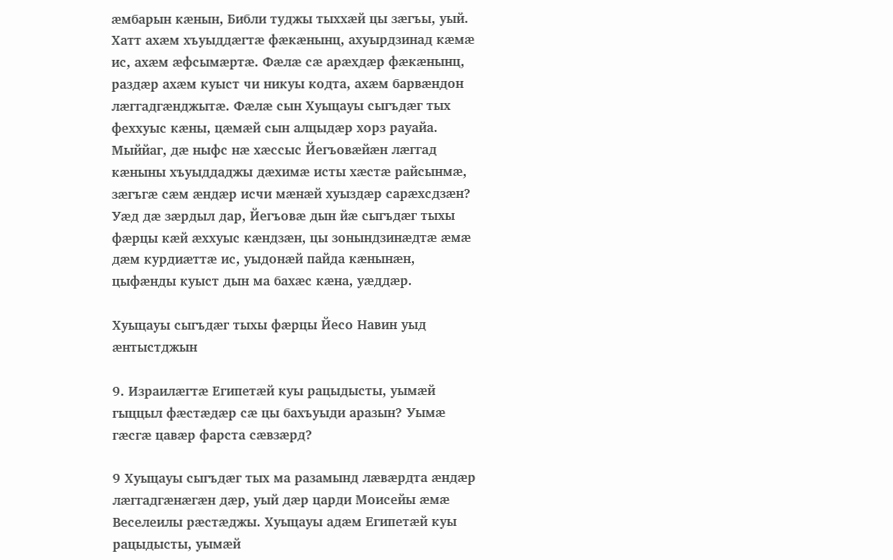ӕмбарын кӕнын, Библи туджы тыххӕй цы зӕгъы, уый. Хатт ахӕм хъуыддӕгтӕ фӕкӕнынц, ахуырдзинад кӕмӕ ис, ахӕм ӕфсымӕртӕ. Фӕлӕ сӕ арӕхдӕр фӕкӕнынц, раздӕр ахӕм куыст чи никуы кодта, ахӕм барвӕндон лӕггадгӕнджытӕ. Фӕлӕ сын Хуыцауы сыгъдӕг тых феххуыс кӕны, цӕмӕй сын алцыдӕр хорз рауайа. Мыййаг, дӕ ныфс нӕ хӕссыс Йегъовӕйӕн лӕггад кӕныны хъуыддаджы дӕхимӕ исты хӕстӕ райсынмӕ, зӕгъгӕ сӕм ӕндӕр исчи мӕнӕй хуыздӕр сарӕхсдзӕн? Уӕд дӕ зӕрдыл дар, Йегъовӕ дын йӕ сыгъдӕг тыхы фӕрцы кӕй ӕххуыс кӕндзӕн, цы зонындзинӕдтӕ ӕмӕ дӕм курдиӕттӕ ис, уыдонӕй пайда кӕнынӕн, цыфӕнды куыст дын ма бахӕс кӕна, уӕддӕр.

Хуыцауы сыгъдӕг тыхы фӕрцы Йесо Навин уыд ӕнтыстджын

9. Израилӕгтӕ Египетӕй куы рацыдысты, уымӕй гыццыл фӕстӕдӕр сӕ цы бахъуыди аразын? Уымӕ гӕсгӕ цавӕр фарста сӕвзӕрд?

9 Хуыцауы сыгъдӕг тых ма разамынд лӕвӕрдта ӕндӕр лӕггадгӕнӕгӕн дӕр, уый дӕр царди Моисейы ӕмӕ Веселеилы рӕстӕджы. Хуыцауы адӕм Египетӕй куы рацыдысты, уымӕй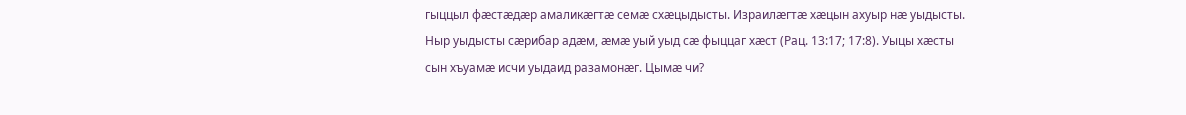гыццыл фӕстӕдӕр амаликӕгтӕ семӕ схӕцыдысты. Израилӕгтӕ хӕцын ахуыр нӕ уыдысты. Ныр уыдысты сӕрибар адӕм, ӕмӕ уый уыд сӕ фыццаг хӕст (Рац. 13:17; 17:8). Уыцы хӕсты сын хъуамӕ исчи уыдаид разамонӕг. Цымӕ чи?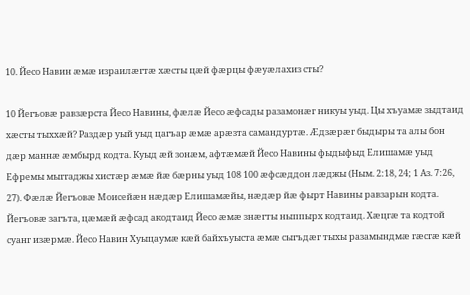10. Йесо Навин ӕмӕ израилӕгтӕ хӕсты цӕй фӕрцы фӕуӕлахиз сты?

10 Йегъовӕ равзӕрста Йесо Навины, фӕлӕ Йесо ӕфсады разамонӕг никуы уыд. Цы хъуамӕ зыдтаид хӕсты тыххӕй? Раздӕр уый уыд цагъар ӕмӕ арӕзта самандуртӕ. Ӕдзӕрӕг быдыры та алы бон дӕр маннӕ ӕмбырд кодта. Куыд ӕй зонӕм, афтӕмӕй Йесо Навины фыдыфыд Елишамӕ уыд Ефремы мыггаджы хистӕр ӕмӕ йӕ бӕрны уыд 108 100 ӕфсӕддон лӕджы (Ным. 2:18, 24; 1 Аз. 7:26, 27). Фӕлӕ Йегъовӕ Моисейӕн нӕдӕр Елишамӕйы, нӕдӕр йӕ фырт Навины равзарын кодта. Йегъовӕ загъта, цӕмӕй ӕфсад акодтаид Йесо ӕмӕ знӕгты ныппырх кодтаид. Хӕцгӕ та кодтой суанг изӕрмӕ. Йесо Навин Хуыцаумӕ кӕй байхъуыста ӕмӕ сыгъдӕг тыхы разамындмӕ гӕсгӕ кӕй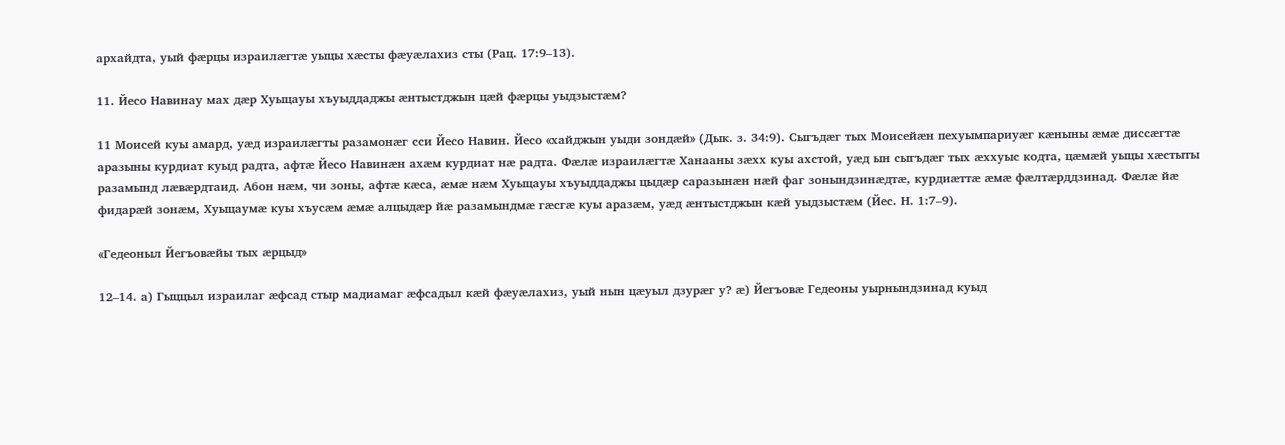архайдта, уый фӕрцы израилӕгтӕ уыцы хӕсты фӕуӕлахиз сты (Рац. 17:9–13).

11. Йесо Навинау мах дӕр Хуыцауы хъуыддаджы ӕнтыстджын цӕй фӕрцы уыдзыстӕм?

11 Моисей куы амард, уӕд израилӕгты разамонӕг сси Йесо Навин. Йесо «хайджын уыди зондӕй» (Дык. з. 34:9). Сыгъдӕг тых Моисейӕн пехуымпариуӕг кӕныны ӕмӕ диссӕгтӕ аразыны курдиат куыд радта, афтӕ Йесо Навинӕн ахӕм курдиат нӕ радта. Фӕлӕ израилӕгтӕ Ханааны зӕхх куы ахстой, уӕд ын сыгъдӕг тых ӕххуыс кодта, цӕмӕй уыцы хӕстыты разамынд лӕвӕрдтаид. Абон нӕм, чи зоны, афтӕ кӕса, ӕмӕ нӕм Хуыцауы хъуыддаджы цыдӕр саразынӕн нӕй фаг зонындзинӕдтӕ, курдиӕттӕ ӕмӕ фӕлтӕрддзинад. Фӕлӕ йӕ фидарӕй зонӕм, Хуыцаумӕ куы хъусӕм ӕмӕ алцыдӕр йӕ разамындмӕ гӕсгӕ куы аразӕм, уӕд ӕнтыстджын кӕй уыдзыстӕм (Йес. Н. 1:7–9).

«Гедеоныл Йегъовӕйы тых ӕрцыд»

12–14. а) Гыццыл израилаг ӕфсад стыр мадиамаг ӕфсадыл кӕй фӕуӕлахиз, уый нын цӕуыл дзурӕг у? ӕ) Йегъовӕ Гедеоны уырнындзинад куыд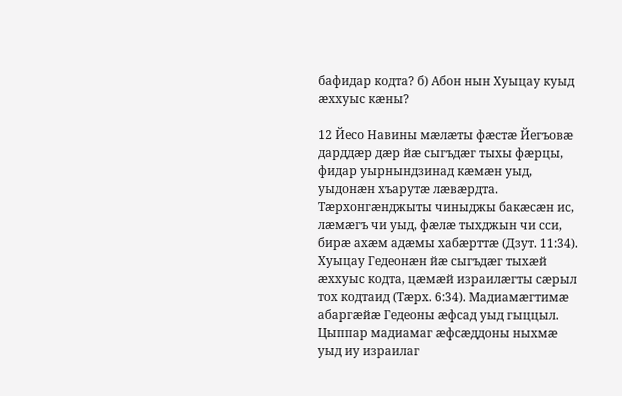бафидар кодта? б) Абон нын Хуыцау куыд ӕххуыс кӕны?

12 Йесо Навины мӕлӕты фӕстӕ Йегъовӕ дарддӕр дӕр йӕ сыгъдӕг тыхы фӕрцы, фидар уырнындзинад кӕмӕн уыд, уыдонӕн хъарутӕ лӕвӕрдта. Тӕрхонгӕнджыты чиныджы бакӕсӕн ис, лӕмӕгъ чи уыд, фӕлӕ тыхджын чи сси, бирӕ ахӕм адӕмы хабӕрттӕ (Дзут. 11:34). Хуыцау Гедеонӕн йӕ сыгъдӕг тыхӕй ӕххуыс кодта, цӕмӕй израилӕгты сӕрыл тох кодтаид (Тӕрх. 6:34). Мадиамӕгтимӕ абаргӕйӕ Гедеоны ӕфсад уыд гыццыл. Цыппар мадиамаг ӕфсӕддоны ныхмӕ уыд иу израилаг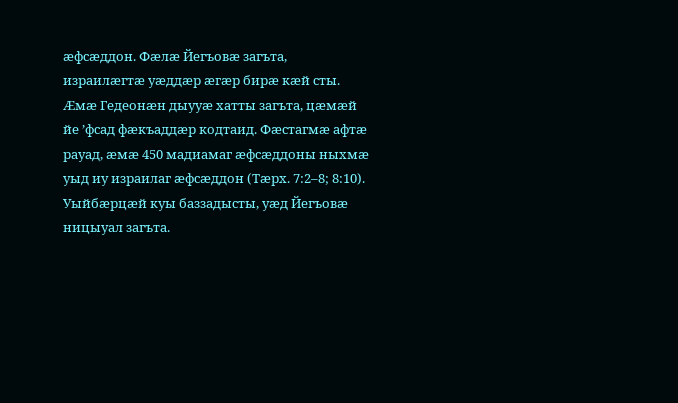ӕфсӕддон. Фӕлӕ Йегъовӕ загъта, израилӕгтӕ уӕддӕр ӕгӕр бирӕ кӕй сты. Ӕмӕ Гедеонӕн дыууӕ хатты загъта, цӕмӕй йе ’фсад фӕкъаддӕр кодтаид. Фӕстагмӕ афтӕ рауад, ӕмӕ 450 мадиамаг ӕфсӕддоны ныхмӕ уыд иу израилаг ӕфсӕддон (Тӕрх. 7:2–8; 8:10). Уыйбӕрцӕй куы баззадысты, уӕд Йегъовӕ ницыуал загъта.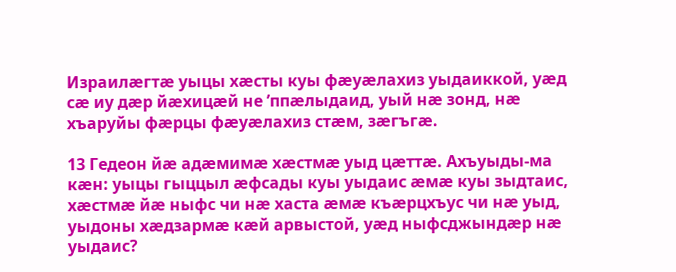Израилӕгтӕ уыцы хӕсты куы фӕуӕлахиз уыдаиккой, уӕд сӕ иу дӕр йӕхицӕй не ’ппӕлыдаид, уый нӕ зонд, нӕ хъаруйы фӕрцы фӕуӕлахиз стӕм, зӕгъгӕ.

13 Гедеон йӕ адӕмимӕ хӕстмӕ уыд цӕттӕ. Ахъуыды-ма кӕн: уыцы гыццыл ӕфсады куы уыдаис ӕмӕ куы зыдтаис, хӕстмӕ йӕ ныфс чи нӕ хаста ӕмӕ къӕрцхъус чи нӕ уыд, уыдоны хӕдзармӕ кӕй арвыстой, уӕд ныфсджындӕр нӕ уыдаис?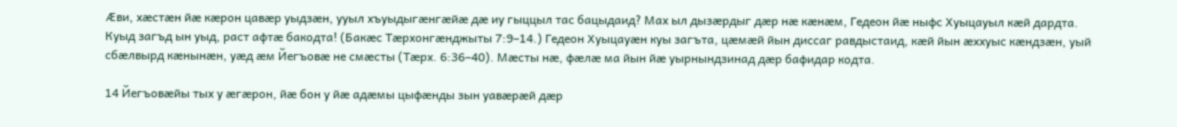Ӕви, хӕстӕн йӕ кӕрон цавӕр уыдзӕн, ууыл хъуыдыгӕнгӕйӕ дӕ иу гыццыл тас бацыдаид? Мах ыл дызӕрдыг дӕр нӕ кӕнӕм, Гедеон йӕ ныфс Хуыцауыл кӕй дардта. Куыд загъд ын уыд, раст афтӕ бакодта! (Бакӕс Тӕрхонгӕнджыты 7:9–14.) Гедеон Хуыцауӕн куы загъта, цӕмӕй йын диссаг равдыстаид, кӕй йын ӕххуыс кӕндзӕн, уый сбӕлвырд кӕнынӕн, уӕд ӕм Йегъовӕ не смӕсты (Тӕрх. 6:36–40). Мӕсты нӕ, фӕлӕ ма йын йӕ уырнындзинад дӕр бафидар кодта.

14 Йегъовӕйы тых у ӕгӕрон, йӕ бон у йӕ адӕмы цыфӕнды зын уавӕрӕй дӕр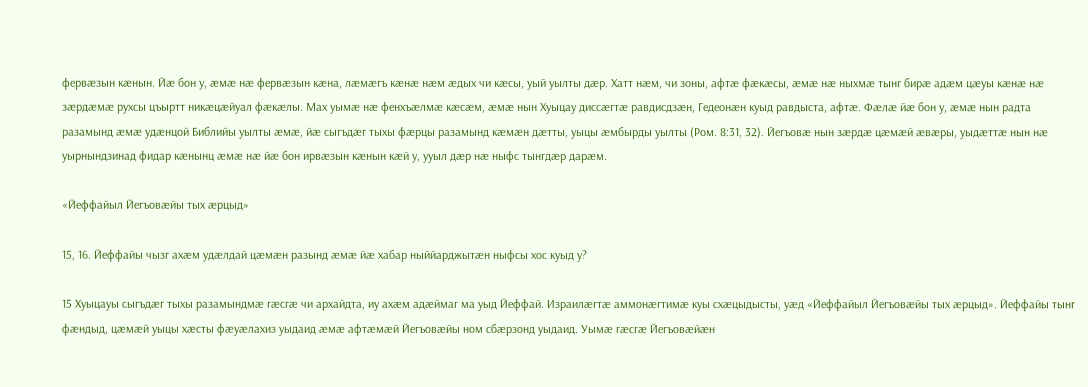фервӕзын кӕнын. Йӕ бон у, ӕмӕ нӕ фервӕзын кӕна, лӕмӕгъ кӕнӕ нӕм ӕдых чи кӕсы, уый уылты дӕр. Хатт нӕм, чи зоны, афтӕ фӕкӕсы, ӕмӕ нӕ ныхмӕ тынг бирӕ адӕм цӕуы кӕнӕ нӕ зӕрдӕмӕ рухсы цъыртт никӕцӕйуал фӕкӕлы. Мах уымӕ нӕ фенхъӕлмӕ кӕсӕм, ӕмӕ нын Хуыцау диссӕгтӕ равдисдзӕн, Гедеонӕн куыд равдыста, афтӕ. Фӕлӕ йӕ бон у, ӕмӕ нын радта разамынд ӕмӕ удӕнцой Библийы уылты ӕмӕ, йӕ сыгъдӕг тыхы фӕрцы разамынд кӕмӕн дӕтты, уыцы ӕмбырды уылты (Ром. 8:31, 32). Йегъовӕ нын зӕрдӕ цӕмӕй ӕвӕры, уыдӕттӕ нын нӕ уырнындзинад фидар кӕнынц ӕмӕ нӕ йӕ бон ирвӕзын кӕнын кӕй у, ууыл дӕр нӕ ныфс тынгдӕр дарӕм.

«Йеффайыл Йегъовӕйы тых ӕрцыд»

15, 16. Йеффайы чызг ахӕм удӕлдай цӕмӕн разынд ӕмӕ йӕ хабар ныййарджытӕн ныфсы хос куыд у?

15 Хуыцауы сыгъдӕг тыхы разамындмӕ гӕсгӕ чи архайдта, иу ахӕм адӕймаг ма уыд Йеффай. Израилӕгтӕ аммонӕгтимӕ куы схӕцыдысты, уӕд «Йеффайыл Йегъовӕйы тых ӕрцыд». Йеффайы тынг фӕндыд, цӕмӕй уыцы хӕсты фӕуӕлахиз уыдаид ӕмӕ афтӕмӕй Йегъовӕйы ном сбӕрзонд уыдаид. Уымӕ гӕсгӕ Йегъовӕйӕн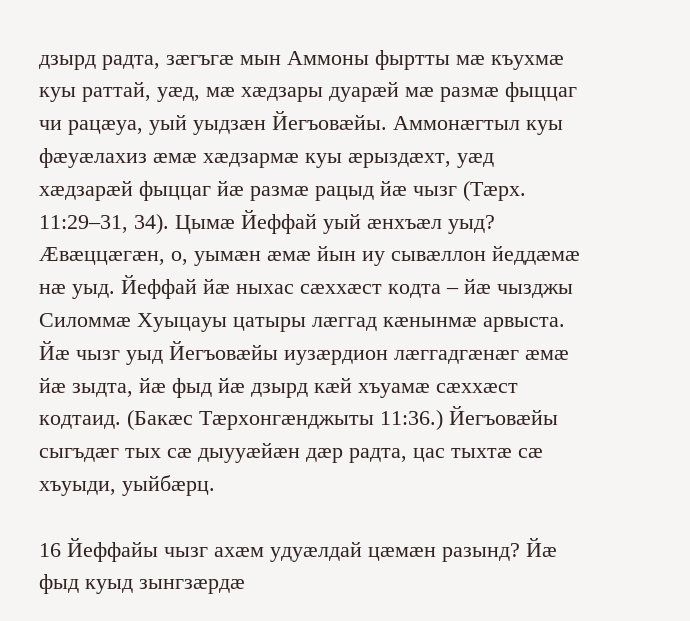дзырд радта, зӕгъгӕ мын Аммоны фыртты мӕ къухмӕ куы раттай, уӕд, мӕ хӕдзары дуарӕй мӕ размӕ фыццаг чи рацӕуа, уый уыдзӕн Йегъовӕйы. Аммонӕгтыл куы фӕуӕлахиз ӕмӕ хӕдзармӕ куы ӕрыздӕхт, уӕд хӕдзарӕй фыццаг йӕ размӕ рацыд йӕ чызг (Тӕрх. 11:29–31, 34). Цымӕ Йеффай уый ӕнхъӕл уыд? Ӕвӕццӕгӕн, о, уымӕн ӕмӕ йын иу сывӕллон йеддӕмӕ нӕ уыд. Йеффай йӕ ныхас сӕххӕст кодта – йӕ чызджы Силоммӕ Хуыцауы цатыры лӕггад кӕнынмӕ арвыста. Йӕ чызг уыд Йегъовӕйы иузӕрдион лӕггадгӕнӕг ӕмӕ йӕ зыдта, йӕ фыд йӕ дзырд кӕй хъуамӕ сӕххӕст кодтаид. (Бакӕс Тӕрхонгӕнджыты 11:36.) Йегъовӕйы сыгъдӕг тых сӕ дыууӕйӕн дӕр радта, цас тыхтӕ сӕ хъуыди, уыйбӕрц.

16 Йеффайы чызг ахӕм удуӕлдай цӕмӕн разынд? Йӕ фыд куыд зынгзӕрдӕ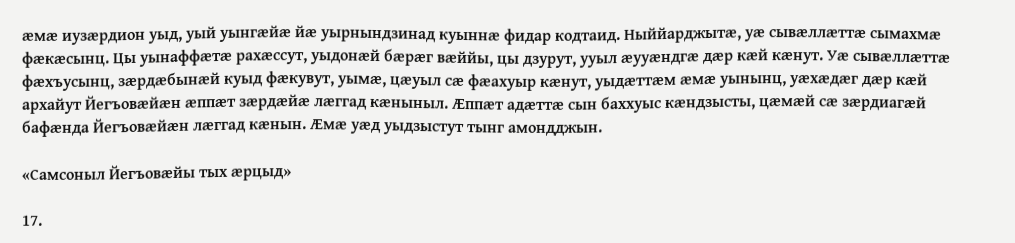ӕмӕ иузӕрдион уыд, уый уынгӕйӕ йӕ уырнындзинад куыннӕ фидар кодтаид. Ныййарджытӕ, уӕ сывӕллӕттӕ сымахмӕ фӕкӕсынц. Цы уынаффӕтӕ рахӕссут, уыдонӕй бӕрӕг вӕййы, цы дзурут, ууыл ӕууӕндгӕ дӕр кӕй кӕнут. Уӕ сывӕллӕттӕ фӕхъусынц, зӕрдӕбынӕй куыд фӕкувут, уымӕ, цӕуыл сӕ фӕахуыр кӕнут, уыдӕттӕм ӕмӕ уынынц, уӕхӕдӕг дӕр кӕй архайут Йегъовӕйӕн ӕппӕт зӕрдӕйӕ лӕггад кӕныныл. Ӕппӕт адӕттӕ сын баххуыс кӕндзысты, цӕмӕй сӕ зӕрдиагӕй бафӕнда Йегъовӕйӕн лӕггад кӕнын. Ӕмӕ уӕд уыдзыстут тынг амондджын.

«Самсоныл Йегъовӕйы тых ӕрцыд»

17.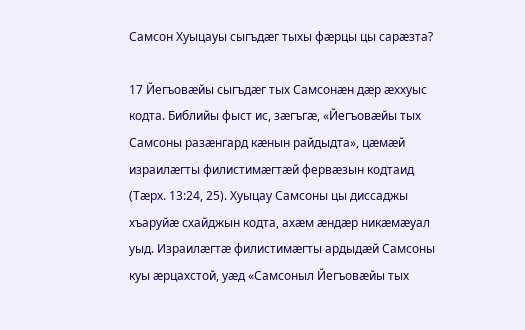Самсон Хуыцауы сыгъдӕг тыхы фӕрцы цы сарӕзта?

17 Йегъовӕйы сыгъдӕг тых Самсонӕн дӕр ӕххуыс кодта. Библийы фыст ис, зӕгъгӕ, «Йегъовӕйы тых Самсоны разӕнгард кӕнын райдыдта», цӕмӕй израилӕгты филистимӕгтӕй фервӕзын кодтаид (Тӕрх. 13:24, 25). Хуыцау Самсоны цы диссаджы хъаруйӕ схайджын кодта, ахӕм ӕндӕр никӕмӕуал уыд. Израилӕгтӕ филистимӕгты ардыдӕй Самсоны куы ӕрцахстой, уӕд «Самсоныл Йегъовӕйы тых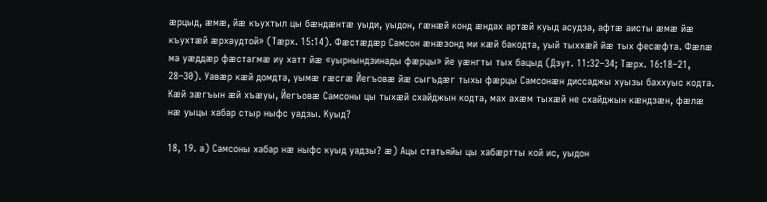ӕрцыд, ӕмӕ, йӕ къухтыл цы бӕндӕнтӕ уыди, уыдон, гӕнӕй конд ӕндах артӕй куыд асудза, афтӕ аисты ӕмӕ йӕ къухтӕй ӕрхаудтой» (Тӕрх. 15:14). Фӕстӕдӕр Самсон ӕнӕзонд ми кӕй бакодта, уый тыххӕй йӕ тых фесӕфта. Фӕлӕ ма уӕддӕр фӕстагмӕ иу хатт йӕ «уырнындзинады фӕрцы» йе уӕнгты тых бацыд (Дзут. 11:32–34; Тӕрх. 16:18–21, 28–30). Уавӕр кӕй домдта, уымӕ гӕсгӕ Йегъовӕ йӕ сыгъдӕг тыхы фӕрцы Самсонӕн диссаджы хуызы баххуыс кодта. Кӕй зӕгъын ӕй хъӕуы, Йегъовӕ Самсоны цы тыхӕй схайджын кодта, мах ахӕм тыхӕй не схайджын кӕндзӕн, фӕлӕ нӕ уыцы хабар стыр ныфс уадзы. Куыд?

18, 19. а) Самсоны хабар нӕ ныфс куыд уадзы? ӕ) Ацы статьяйы цы хабӕртты кой ис, уыдон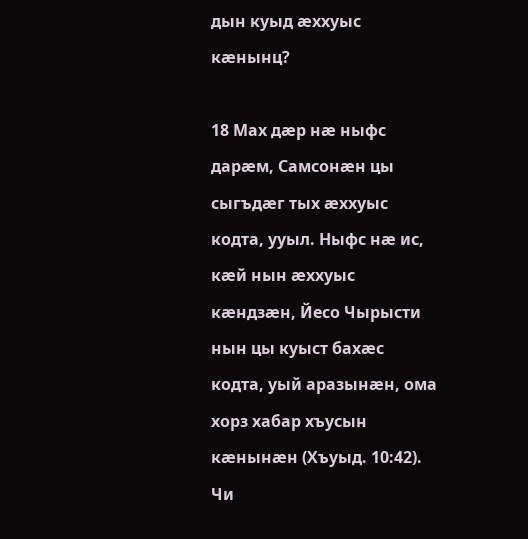дын куыд ӕххуыс кӕнынц?

18 Мах дӕр нӕ ныфс дарӕм, Самсонӕн цы сыгъдӕг тых ӕххуыс кодта, ууыл. Ныфс нӕ ис, кӕй нын ӕххуыс кӕндзӕн, Йесо Чырысти нын цы куыст бахӕс кодта, уый аразынӕн, ома хорз хабар хъусын кӕнынӕн (Хъуыд. 10:42). Чи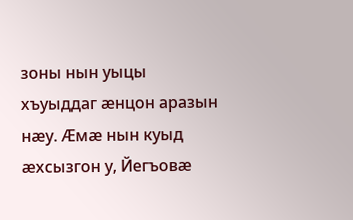зоны нын уыцы хъуыддаг ӕнцон аразын нӕу. Ӕмӕ нын куыд ӕхсызгон у, Йегъовӕ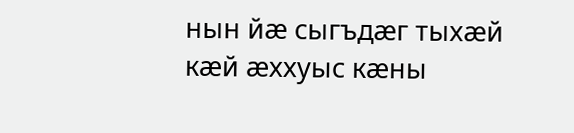нын йӕ сыгъдӕг тыхӕй кӕй ӕххуыс кӕны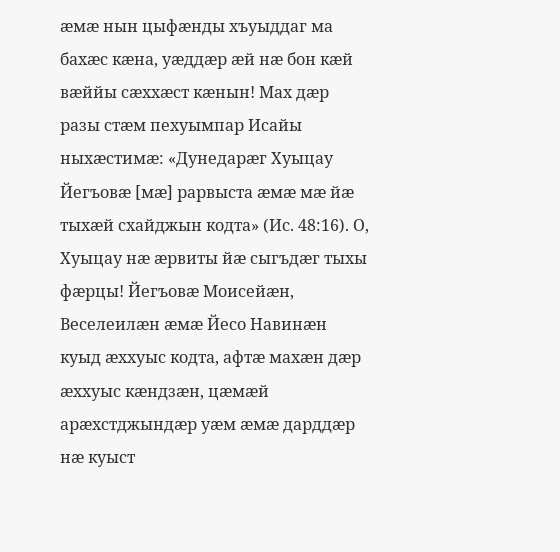ӕмӕ нын цыфӕнды хъуыддаг ма бахӕс кӕна, уӕддӕр ӕй нӕ бон кӕй вӕййы сӕххӕст кӕнын! Мах дӕр разы стӕм пехуымпар Исайы ныхӕстимӕ: «Дунедарӕг Хуыцау Йегъовӕ [мӕ] рарвыста ӕмӕ мӕ йӕ тыхӕй схайджын кодта» (Ис. 48:16). О, Хуыцау нӕ ӕрвиты йӕ сыгъдӕг тыхы фӕрцы! Йегъовӕ Моисейӕн, Веселеилӕн ӕмӕ Йесо Навинӕн куыд ӕххуыс кодта, афтӕ махӕн дӕр ӕххуыс кӕндзӕн, цӕмӕй арӕхстджындӕр уӕм ӕмӕ дарддӕр нӕ куыст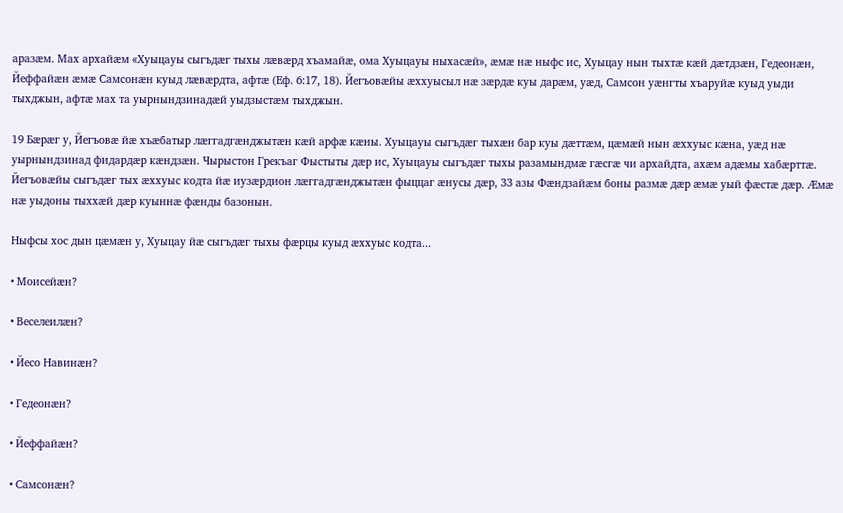аразӕм. Мах архайӕм «Хуыцауы сыгъдӕг тыхы лӕвӕрд хъамайӕ, ома Хуыцауы ныхасӕй», ӕмӕ нӕ ныфс ис, Хуыцау нын тыхтӕ кӕй дӕтдзӕн, Гедеонӕн, Йеффайӕн ӕмӕ Самсонӕн куыд лӕвӕрдта, афтӕ (Еф. 6:17, 18). Йегъовӕйы ӕххуысыл нӕ зӕрдӕ куы дарӕм, уӕд, Самсон уӕнгты хъаруйӕ куыд уыди тыхджын, афтӕ мах та уырнындзинадӕй уыдзыстӕм тыхджын.

19 Бӕрӕг у, Йегъовӕ йӕ хъӕбатыр лӕггадгӕнджытӕн кӕй арфӕ кӕны. Хуыцауы сыгъдӕг тыхӕн бар куы дӕттӕм, цӕмӕй нын ӕххуыс кӕна, уӕд нӕ уырнындзинад фидардӕр кӕндзӕн. Чырыстон Грекъаг Фыстыты дӕр ис, Хуыцауы сыгъдӕг тыхы разамындмӕ гӕсгӕ чи архайдта, ахӕм адӕмы хабӕрттӕ. Йегъовӕйы сыгъдӕг тых ӕххуыс кодта йӕ иузӕрдион лӕггадгӕнджытӕн фыццаг ӕнусы дӕр, 33 азы Фӕндзайӕм боны размӕ дӕр ӕмӕ уый фӕстӕ дӕр. Ӕмӕ нӕ уыдоны тыххӕй дӕр куыннӕ фӕнды базонын.

Ныфсы хос дын цӕмӕн у, Хуыцау йӕ сыгъдӕг тыхы фӕрцы куыд ӕххуыс кодта...

• Моисейӕн?

• Веселеилӕн?

• Йесо Навинӕн?

• Гедеонӕн?

• Йеффайӕн?

• Самсонӕн?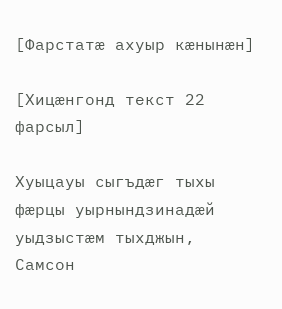[Фарстатӕ ахуыр кӕнынӕн]

[Хицӕнгонд текст 22 фарсыл]

Хуыцауы сыгъдӕг тыхы фӕрцы уырнындзинадӕй уыдзыстӕм тыхджын, Самсон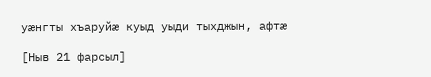уӕнгты хъаруйӕ куыд уыди тыхджын, афтӕ

[Ныв 21 фарсыл]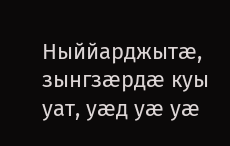Ныййарджытӕ, зынгзӕрдӕ куы уат, уӕд уӕ уӕ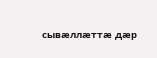сывӕллӕттӕ дӕр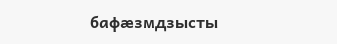бафӕзмдзысты